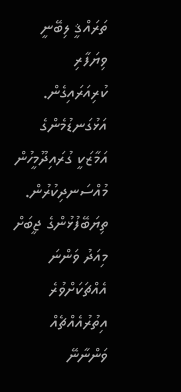ތަރައްޤީ ލިބޭނީ ވިޔަފާރި ކުރިއަރައިގެން. އަޅުގަނޑުމެންގެ އަމާޒަކީ ގުރައިދޫމީހުން މުއްސަނދިކުރުން. ތިޔަބޭފުޅުންގެ ޖީބަށް މިއަދު ވަންނަ އެއްޗަކަށްވުރެ އިތުރުއެއްޗެއް ވަންނާނޭ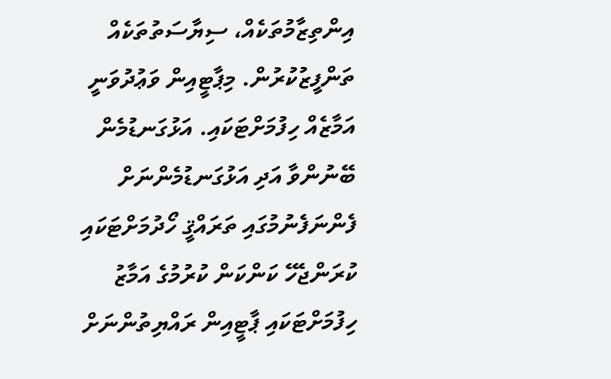އިންތިޒާމުތަކެއް، ސިޔާސަތުތަކެއް ތަންފީޒުކުރުން. މިޕާޓީއިން ވަޢުދުވަނީ އަމާޒެއް ހިފުމަށްޓަކައި. އަޅުގަނޑުމެން ބޭނުންވާ އަދި އަޅުގަނޑުމެންނަށް ފެންނަފެނުމުގައި ތަރައްޤީ ހޯދުމަށްޓަކައި ކުރަންޖެހޭ ކަންކަން ކުރުމުގެ އަމާޒު ހިފުމަށްޓަކައި ޕާޓީއިން ރައްޔިތުންނަށް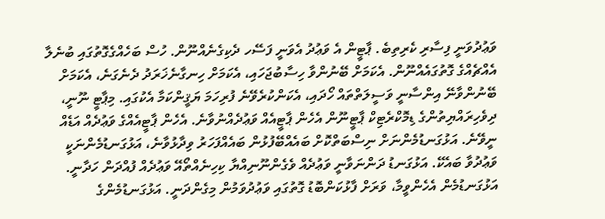ވަޢުދުވަނީ ފިސާރި ކެރިތިބެ. ޕާޓީން އެ ވަޢުދު އެވަނީ ފަސޭހ ދެކިގެނެއްނޫން. ހުސް ބަހެއްގެގޮތުގައި ބުނެލާ އެއްޗެއްގެ ގޮތުގައެއްނޫން. އެކަމަށް ބޭނުންވާ ހިސާބުޖަހައި، އެކަމަށް ހިނގާނެޚަރަދު ދެނެގަނެ، އެކަމަށް ބޭނުންވާނޭ އިންސާނީ ވަސީލަތްތައް ހޯދައި، އެކަންކުރެވޭނެ ފުރިހަމަ ޔަޤީންކަމާ އެކުގައި. މިޕާޓީ ނޫނީ، ދިވެހިރައްޔިތުންގެ ޑިމޮކްރެޓިކް ޕާޓީނޫން އެހެން ޕާޓީއެއް ވަޢުދެއްނުވާނެ. އެހެން ޕާޓީއެއްގެ ވަޢުދެއް އަޑެއް ނީވޭނެ. އަޅުގަނޑުމެންނަށް ނިސްބަތްކޮށް ބައެއްބޭފުޅުން ބައެއްފަހަރު ވިދާޅުވާނެ، އަޅުގަނޑުމެންނަކީ ވަޢުދުވާ ބައެކޭ. އަޅުގަނޑު ދަންނަވާނީ ވަޢުދެއް ވެގެންނޫނިއްޔާ ކިހިނެއްތޯއޭ ވަޢުދެއް ފުއްދަން ހަދާނީ. އަޅުގަނޑުމެން އެހެންވީމާ، ވަރަށް ފާޅުކަންބޮޑު ގޮތުގައި ވަޢުދުވަމުން މިގެންދަނީ. އަޅުގަނޑުމެންގެ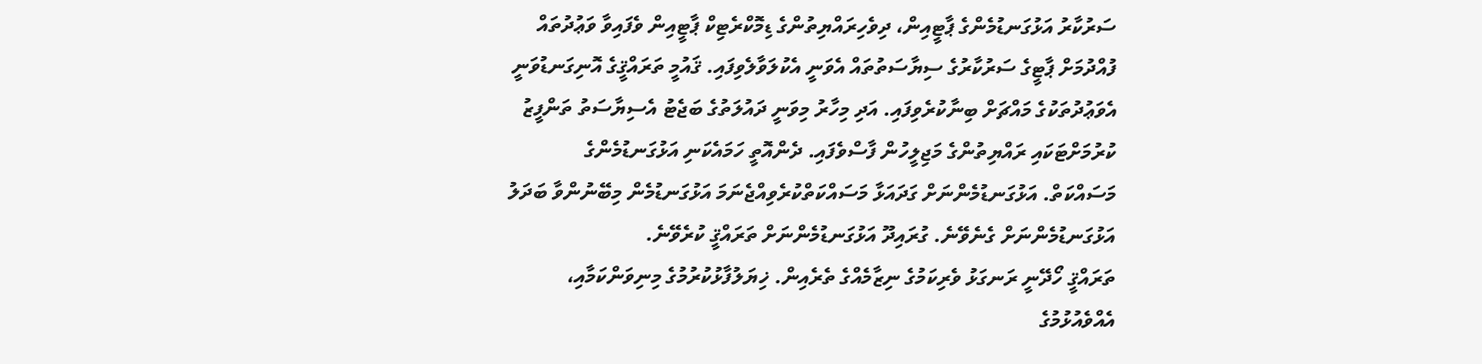ސަރުކާރު އަޅުގަނޑުމެންގެ ޕާޓީއިން، ދިވެހިރައްޔިތުންގެ ޑިމޮކްރެޓިކް ޕާޓީއިން ވެފައިވާ ވަޢުދުތައް ފުއްދުމަށް ޕާޓީގެ ސަރުކާރުގެ ސިޔާސަތުތައް އެވަނީ އެކުލަވާލެވިފައި. ޤައުމީ ތަރައްޤީގެ އޮނިގަނޑުވަނީ އެވަޢުދުތަކުގެ މައްޗަށް ބިނާކުރެވިފައި. އަދި މިހާރު މިވަނީ ދައުލަތުގެ ބަޖެޓު އެސިޔާސަތު ތަންފީޒު ކުރުމަށްޓަކައި ރައްޔިތުންގެ މަޖިލީހުން ފާސްވެފައި. ދެންއޮތީ ހަމައެކަނި އަޅުގަނޑުމެންގެ މަސައްކަތް. އަޅުގަނޑުމެންނަށް ގަދައަޅާ މަސައްކަތްކުރެވިއްޖެނަމަ އަޅުގަނޑުމެން މިބޭނުންވާ ބަދަލު އަޅުގަނޑުމެންނަށް ގެނެވޭނެ. ގުރައިދޫ އަޅުގަނޑުމެންނަށް ތަރައްޤީ ކުރެވޭނެ.
ތަރައްޤީ ހޯދޭނީ ރަނގަޅު ވެރިކަމުގެ ނިޒާމެއްގެ ތެރެއިން. ޚިޔަލުފާޅުކުރުމުގެ މިނިވަންކަމާއި، އެއްވެއުޅުމުގެ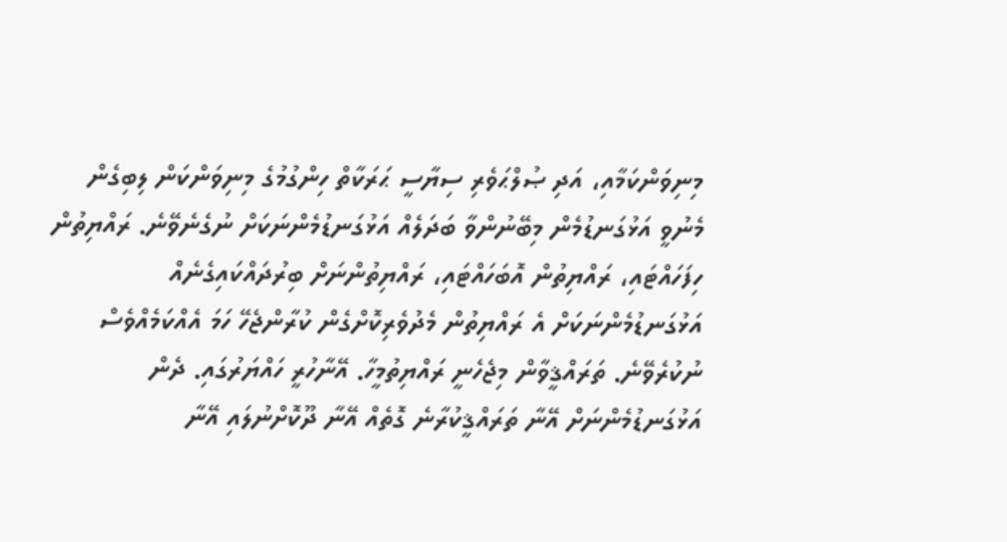މިނިވަންކަމާއި، އަދި ޞުލްޙަވެރި ސިޔާސީ ޙަރަކާތް ހިންގުމުގެ މިނިވަންކަން ލިބިގެން މެނުވީ އަޅުގަނޑުމެން މިބޭނުންވާ ބަދަލެއް އަޅުގަނޑުމެންނަކަށް ނުގެނެވޭނެ. ރައްޔިތުން ހިފަހައްޓައި، ރައްޔިތުން އޮބަހައްޓައި، ރައްޔިތުންނަށް ބިރުދައްކައިގެނެއް އަޅުގަނޑުމެންނަކަށް އެ ރައްޔިތުން މެދުވެރިކޮށްގެން ކުރާންޖެހޭ ހަމަ އެއްކަމެއްވެސް ނުކުރެވޭނެ. ތަރައްޤީވާން މިޖެހެނީ ރައްޔިތުމީހާ. އޭނާހުރީ ހައްޔަރުގައި. ދެން އަޅުގަނޑުމެންނަށް އޭނާ ތަރައްޤީކުރާނެ ގޮތެއް އޭނާ ދޫކޮށްނުލައި އޭނާ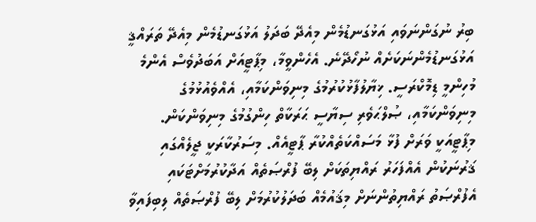ބިރު ނުގަންނަވައި އަޅުގަނޑުމެން މިއެދޭ ބަދަލު އަޅުގަނޑުމެން މިއެދޭ ތަރައްޤީ އަޅުގަނޑުމެންނަކަށެއް ނުހޯދޭނެ. އެހެންވީމާ، މިޕާޓީއަށް އަބަދުވެސް އެންމެ މުހިންމީ ޑިމޮކްރަސީ. ޚިޔާލުފާޅުކުރުމުގެ މިނިވަންކަމާއި، އެއްވެއުޅުމުގެ މިނިވަންކަމާއި، ޞުލްޙަވެރި ސިޔާސީ ޙަރަކާތް ހިންގުމުގެ މިނިވަންކަން.
މިޕާޓީއަކީ ވަރަށް ފުޅާ މަސައްކަތެއްކުރާ ޕާޓީއެއް. މިސަރުކާރަކީ ޖީލެއްގައި ޤަރުނަކުން އެއްފަހަރު ރައްޔިތަކަށް ލިބޭ ފުރްޞަތެއް އަދާކުރުމަށްޓަކައި އެފުރްޞަތު ރައްޔިތުންނަށް މިޤައުމެއް ބަދަލުކުރުމަށް ލިބޭ ފުރްޞަތެއް ލިބިފައިވާ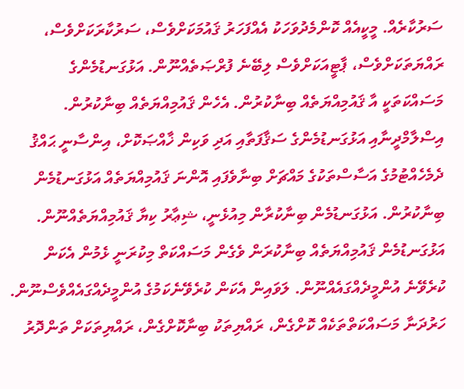ސަރުކާރެއް. މީކީއެއް ކޮންމެދުވަހަކު އެއްފަހަރު ޤައުމަކަށްވެސް، ސަރުކާރަކަށްވެސް، ރައްޔަތަކަށްވެސް، ޕާޓީއަކަށްވެސް ލިބޭނެ ފުރްޞަތެއްނޫން. އަޅުގަނޑުމެންގެ މަސައްކަތަކީ އާ ޤައުމިއްޔަތެއް ބިނާކުރުން. އެހެން ޤައުމިއްޔަތެއް ބިނާކުރުން. އިސްލާމްދީނާއި އަޅުގަނޑުމެންގެ ސަޤާފަތާއި އަދި ވަކިން ޚާއްޞަކޮށް، އިންސާނީ ޙައްޤު ދެމެހެއްޓުމުގެ އަސާސްތަކުގެ މައްޗަށް ބިނާވެފައި އޮންނަ ޤައުމިއްޔަތެއް އަޅުގަނޑުމެން ބިނާކުރުން. އަޅުގަނޑުމެން ބިނާކުރާން މިއުޅެނީ، ޝިޢާރު ކިޔާ ޤައުމިއްޔަތެއްނޫން. އަޅުގަނޑުމެން ޤައުމިއްޔަތެއް ބިނާކުރަން ވެގެން މަސައްކަތް މިކުރަނީ ޅެމުން އެކަން ކުރެވޭނެ އުންމީދެއްގައެއްނޫން. ލަވައިން އެކަން ކުރެވޭނެކަމުގެ އުންމީދެއްގައެއްވެސްނޫން. ހަރުދަނާ މަސައްކަތްތަކެއް ކޮށްގެން، ރައްޔިތަކު ބިނާކޮށްގެން، ރައްޔިތަކަށް ތަންދޮރު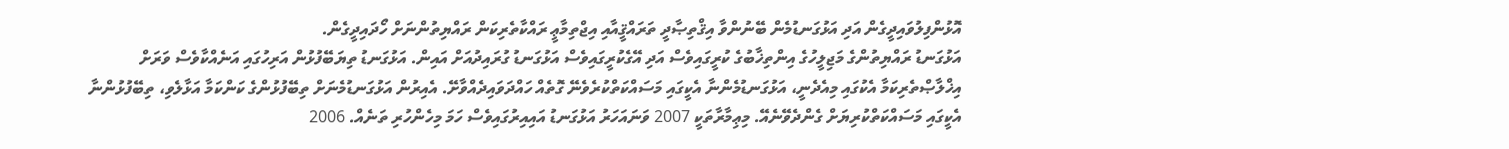އޮޅުންފިލުވައިދީގެން އަދި އަޅުގަނޑުމެން ބޭނުންވާ އިޤްތިޞާދީ ތަރައްޤީއާއި އިޖްތިމާޢީ ރައްކާތެރިކަން ރައްޔިތުންނަށް ހޯދައިދީގެން.
އަޅުގަނޑު ރައްޔިތުންގެ މަޖިލީހުގެ އިންތިޚާބުގެ ކުރީގައިވެސް އަދި އޭގެކުރީގައިވެސް އަޅުގަނޑު ގުރައިދުއަށް އައިން. އަޅުގަނޑު ތިޔަބޭފުޅުން އަރިހުގައި އަނެއްކާވެސް ވަރަށް އިޚްލާޞްތެރިކަމާ އެކުގައި މިއެދެނީ، އަޅުގަނޑުމެންނާ އެކީގައި މަސައްކަތްކުރެވެނޭ ގޮތެއް ހައްދަވައިދެއްވާށޭ. އެއިރުން އަޅުގަނޑުމެނަށް ތިބޭފުޅުންގެ ކަންކަމާ އަޅާލެވި، ތިބޭފުޅުންނާ އެކީގައި މަސައްކަތްކުރިޔަށް ގެންދެވޭނެއޭ. މިޢިމާރާތަކީ 2007 ވަނައަހަރު އަޅުގަނޑު އައިއިރުގައިވެސް ހަމަ މިހެންހުރި ތަނެއް. 2006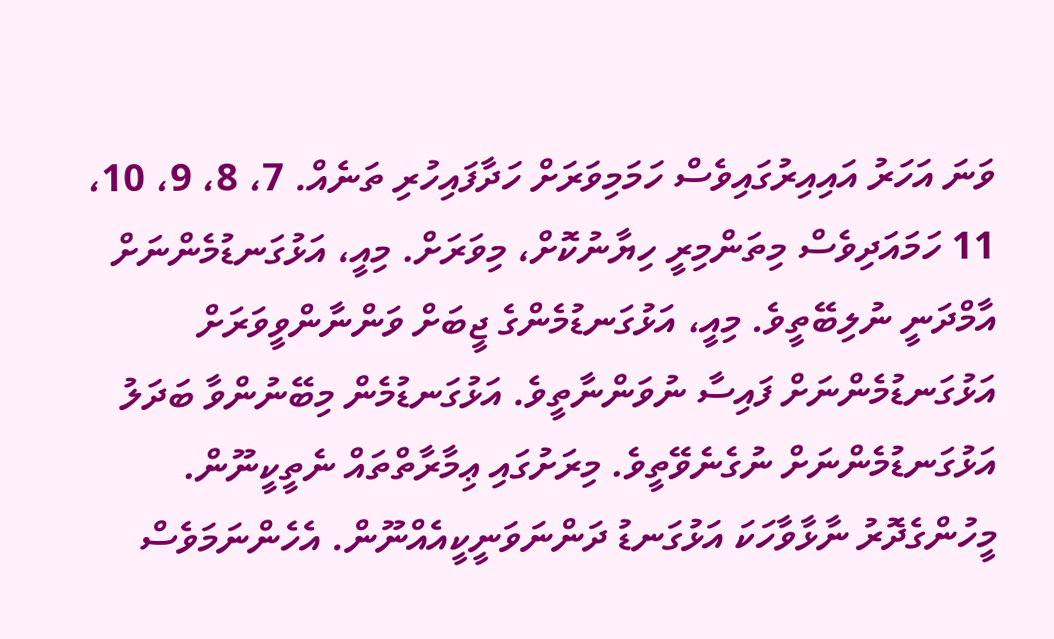ވަނަ އަހަރު އައިއިރުގައިވެސް ހަމަމިވަރަށް ހަދާފައިހުރި ތަނެއް. 7، 8، 9، 10، 11 ހަމައަދިވެސް މިތަންމިރީ ހިޔާނުކޮށް، މިވަރަށް. މިއީ، އަޅުގަނޑުމެންނަށް އާމްދަނީ ނުލިބޭތީވެ. މިއީ، އަޅުގަނޑުމެންގެ ޖީބަށް ވަންނާންވީވަރަށް އަޅުގަނޑުމެންނަށް ފައިސާ ނުވަންނާތީވެ. އަޅުގަނޑުމެން މިބޭނުންވާ ބަދަލު އަޅުގަނޑުމެންނަށް ނުގެނެވޭތީވެ. މިރަށުގައި ޢިމާރާތްތައް ނެތީކީނޫން. މީހުންގެދޮރު ނާޅާވާހަކަ އަޅުގަނޑު ދަންނަވަނީކީއެއްނޫން. އެހެންނަމަވެސް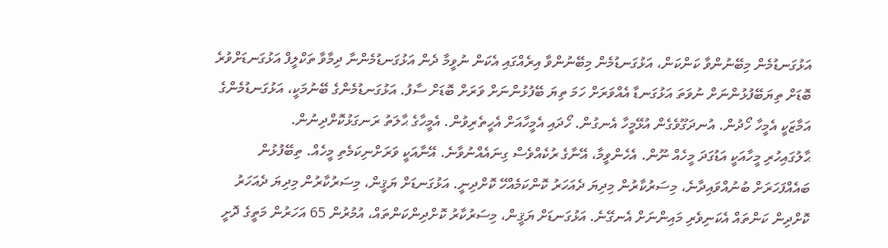އަޅުގަނޑުމެން މިބޭނުންވާ ކަންކަން، އަޅުގަނޑުމެން މިބޭނުންވާ އިރެއްގައި އެކަން ނުވީމާ ދެން އަޅުގަނޑުމެންނާ ދިމާވާ ތަކްލީފް އަޅުގަނޑަށްވުރެ ބޮޑަށް ތިޔަބޭފުޅުންނަށް ނުވަތަ އަޅުގަނޑާ އެއްވަރަށް ހަމަ ތިޔަ ބޭފުޅުންނަށް ވަރަށް ބޮޑަށް ސާފު. އަޅުގަނޑުމެންގެ ބޭނުމަކީ، އަޅުގަނޑުމެންގެ އަމާޒަކީ އެމީހާ ހޯދުން. އުނދަގޫވެގެން އުޅޭމީހާ އެނގުން. ހޯދައި އެމީހާއަށް އެހީތެރިވުން. އެމީހާގެ ޙާލަތު ރަނގަޅުކޮށްދިނުން.
ޙާލުގައިހުރި މީހާއަކީ އަޑުގަދަ މީހެއް ނޫން. އެހެންވީމާ، އޭނާގެ ރުކެއްވެސް ގިނައެއްނުވާނެ. އޭނާއަކީ ވަރަށްނިކަމެތި މީހެއް. ތިބޭފުޅުން ބައެއްފަހަރަށް ބުނުއްވައިދާނެ، މިސަރުކާރުން މިދިޔަ ދެއަހަރު ކޮންކަމެއްހޭ ކޮށްދިނީ. އަޅުގަނޑަށް ޔަޤީން، މިސަރުކާރުން މިދިޔަ ދެއަހަރު ކޮށްދިން ކަންތައް އެކަނިވެރި މައިންނަށް އެނގޭނެ. އަޅުގަނޑަށް ޔަޤީން، މިސަރުކާރު ކޮށްދިންކަންތައް، އުމުރުން 65 އަހަރުން މަތީގެ ދޮށީ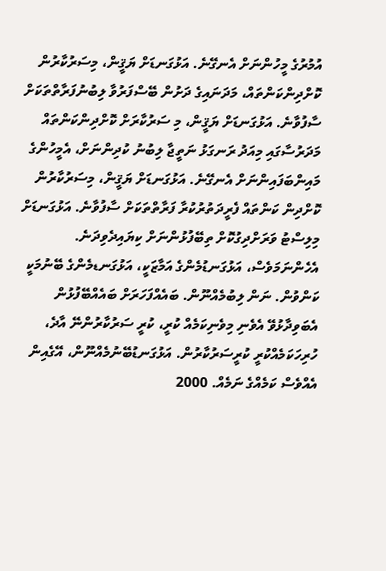އުމުރުގެ މީހުންނަށް އެނގޭނެ. އަޅުގަނޑަށް ޔަޤީން، މިސަރުކާރުން ކޮށްދިންކަންތައް، މަދަނައިގެ ދަށުން ބޭސްފަރުވާ ލިބުނުފަރާތްތަކަށް ސާފުވާނެ. އަޅުގަނޑަށް ޔަޤީން، މި ސަރުކާރަށް ކޮށްދިންކަންތައް މަދަރުސާގައި މިއަދު ރަނގަޅު ނަތީޖާ ލިބުނު ކުދިންނަށް، އެމީހުންގެ މައިންބަފައިންނަށް އެނގޭނެ. އަޅުގަނޑަށް ޔަޤީން، މިސަރުކާރުން ކޮށްދިން ކަންތައް ފެރީދަތުރުކުރާ ފަރާތްތަކަށް ސާފުވާނެ. އަޅުގަނޑަށް މިލިސްޓު ވަރަށްދިގުކޮށް ތިބޭފުޅުންނަށް ކިޔައިދެވިދަނެ. އެހެންނަމަވެސް، އަޅުގަނޑުމެންގެ އަމާޒަކީ، އަޅުގަނޑމެންގެ ބޭނުމަކީ ކަންވުން. ނަން ލިބުމެއްނޫން. ބައެއްފަހަރަށް ބައެއްބޭފުޅުން އެބަވިދާޅުވޭ އެވެނި މިވެނިކަމެއް ކުރީ، ކުރީ ސަރުކާރުންނޭ އާދެ، ހުރިހަކަމެއްކުރީ ކުރީސަރުކާރުން. އަޅުގަނޑުބޭނުމެއްނޫން، އޭގެއިން އެއްވެސް ކަމެއްގެ ނަމެއް. 2000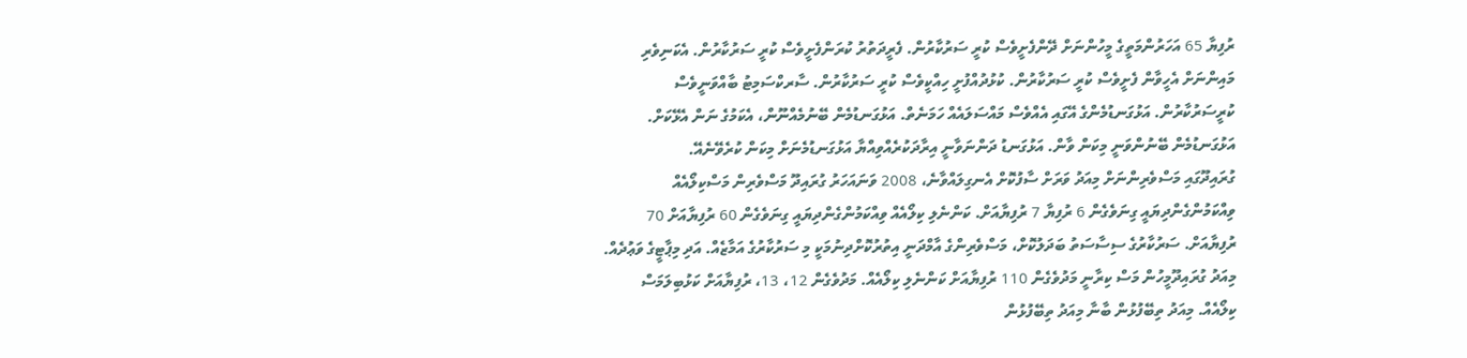ރުފިޔާ 65 އަހަރުންމަތީގެ މީހުންނަށް ދޭންފެށީވެސް ކުރީ ސަރުކާރުން. ފެރީދަތުރު ކުރަންފެށީވެސް ކުރީ ސަރުކާރުން. އެކަނިވެރި މައިންނަށް އެހީވާން ފެށީވެސް ކުރީ ސަރުކާރުން. ކުޅުދުއްފުށީ ހިއްކީވެސް ކުރީ ސަރުކާރުން. ސާރކްސަމިޓު ބާއްވަނީވެސް ކުރީސަރުކާރުން. އަޅުގަނޑުމެންގެ އޭގައި އެއްވެސް މައްސަލައެއް ހަމަނެތް. އަޅުގަނޑުމެން ބޭނުމެއްނޫން، އެކަމުގެ ނަން އެޅޭކަށް. އަޅުގަނޑުމެން ބޭނުންވަނީ މިކަން ވާން. އަޅުގަނޑު ދަންނަވާނީ އިރާދަކުރެއްވިއްޔާ އަޅުގަނޑުމެނަށް މިކަން ކުރެވޭނެއޭ.
ގުރައިދޫގައި މަސްވެރިންނަށް މިއަދު ވަރަށް ސާފުކޮށް އެނގިލައްވާނެ، 2008 ވަނައަހަރު ގުރައިދޫ މަސްވެރިން މަސްކިލޯއެއް ވިއްކަމުންގެންދިޔައީ ގިނަވެގެން 6 ރުފިޔާ 7 ރުފިޔާއަށް. ކަންނެލި ކިލޯއެއް ވިއްކަމުންގެންދިޔައީ ގިނަވެގެން 60 ރުފިޔާއަށް 70 ރުފިޔާއަށް. ސަރުކާރުގެ ސިސާސަތު ބަދަލުކޮށް، މަސްވެރިންގެ އާމްދަނީ އިތުރުކޮށްދިނުމަކީ މި ސަރުކާރުގެ އަމާޒެއް. އަދި މިޕާޓީގެ ވަޢުދެއް. މިއަދު ގުރައިދޫމީހުން މަސް ކިރާނީ މަދުވެގެން 110 ރުފިޔާއަށް ކަންނެލި ކިލޯއެއް. މަދުވެގެން 12، 13، ރުފިޔާއަށް ކަޅުބިލަމަސް ކިލޯއެއް. މިއަދު ތިބޭފުޅުން ބާނާ މިއަދު ތިބޭފުޅުން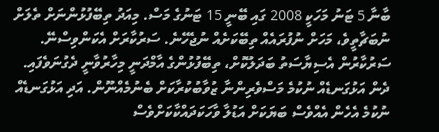ބާނާ 5 ޓަނު މަހަކީ 2008 ގައި ބޭނީ 15 ޓަނުގެ މަސް. މިއަދު ތިބޭފުޅުންނަށް ތެލަށް ނުބަޗާތީވެ، މަހަށް ނުފުރައެއް ތިބޭކަށެއް ނުޖެހޭނެ. ސަރުކާރަށް އެކަންވިސްނޭ. ސަރުކާރުން އެސިޔާސަތު ބަދަލުކޮށް، ތިބޭފުޅުންގެ އާމްދަނީ މިހާރުވާނީ ދެގުނަވެފައި. ދެން އަޅުގަނޑެއް ނުކުމެ މަސްވެރިންނާ ޒުވާބުކުރާކަށް ބެނުމެއްނޫން. އަދި އަޅުގަނޑެއް ނުކުމެ އެހެން އެއްވެސް ބަޔަކަށް އަޑުލާ ވާހަކަދައްކާކަށްވެސް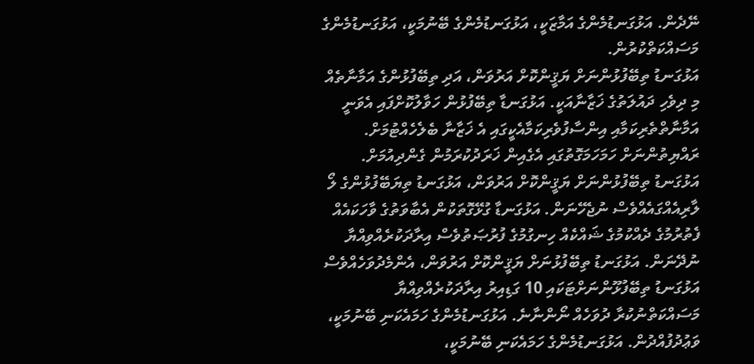ނޭދެން. އަޅުގަނޑުމެންގެ އަމާޒަކީ، އަޅުގަނޑުމެންގެ ބޭނުމަކީ، އަޅުގަނޑުމެންގެ މަސައްކަތްކުރުން.
އަޅުގަނޑު ތިބޭފުޅުންނަށް ޔަޤީންކޮށް އަރުވަން، އަދި ތިބޭފުޅުންގެ އަމާނާތެއް މި ދިވެހި ދައުލަތުގެ ޚަޒާނާއަކީ. އަޅުގަނޑާ ތިބޭފުޅުން ހަވާލުކޮށްފައި އެވަނީ އަމާނާތްތެރިކަމާއި އިންސާފުވެރިކަމާއެކީގައި އެ ޚަޒާނާ ބެލެހެއްޓުމަށް. ރައްޔިތުންނަށް ހަމަހަމަގޮތުގައި އެގެއިން ޚަރަދުކުރަމުން ގެންދިއުމަށް. އަޅުގަނޑު ތިބޭފުޅުންނަށް ޔަޤީންކޮށް އަރުވަން، އަޅުގަނޑު ތިޔަބޭފުޅުންގެ ލޯ ލާރިއެއްގައެއްވެސް ނުޖެހޭނަން. އަޅުގަނޑާ ގުޅޭގޮތަކުން އެބާވަތުގެ ވާހަކައެއް ފެތުރުމުގެ ދެއްކުމުގެ ޝައްކެއް ހިނގުމުގެ ފުރުޞަތުވެސް އިރާދަކުރެއްވިއްޔާ ނުދޭނަން. އަޅުގަނޑު ތިބޭފުޅުނަށް ޔަޤީންކޮށް އަރުވަން، އެންމެދުވަހެއްވެސް އަޅުގަނޑު ތިބޭފުޅޫންނަށްޓަކައި 10 ގަޑިއިރު އިރާދަކުރެއްވިއްޔާ މަސައްކަތްނުކުރާ ދުވަހެއް ނޯންނާނެ. އަޅުގަނޑުމެންގެ ހަމައެކަނި ބޭނުމަކީ، ވަޢުދުފުއްދުން. އަޅުގަނޑުމެންގެ ހަމައެކަނި ބޭނުމަކީ،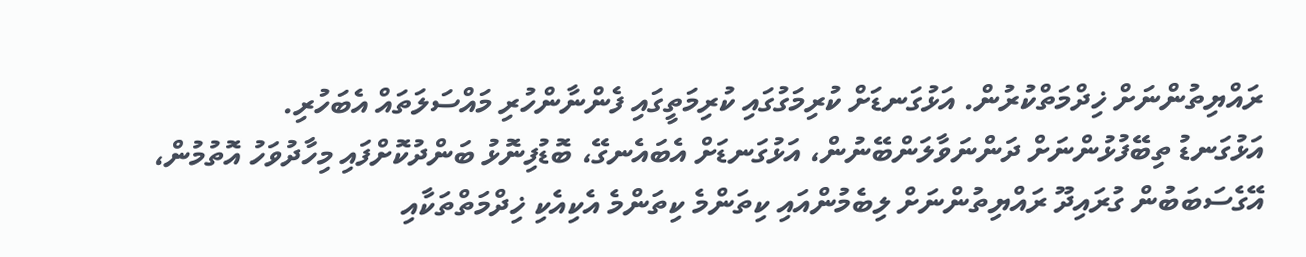ރައްޔިތުންނަށް ޚިދްމަތްކުރުން. އަޅުގަނޑަށް ކުރިމަގުގައި ކުރިމަތީގައި ފެންނާންހުރި މައްސަލަތައް އެބަހުރި.
އަޅުގަނޑު ތިބޭފުޅުންނަށް ދަންނަވާލަންބޭނުން، އަޅުގަނޑަށް އެބައެނގޭ، ބޮޑުފިނޮޅު ބަންދުކޮށްފައި މިހާދުވަހު އޮތުމުން، އޭގެސަބަބުން ގުރައިދޫ ރައްޔިތުންނަށް ލިބެމުންއައި ކިތަންމެ ކިތަންމެ އެކިއެކި ޚިދްމަތްތަކާއި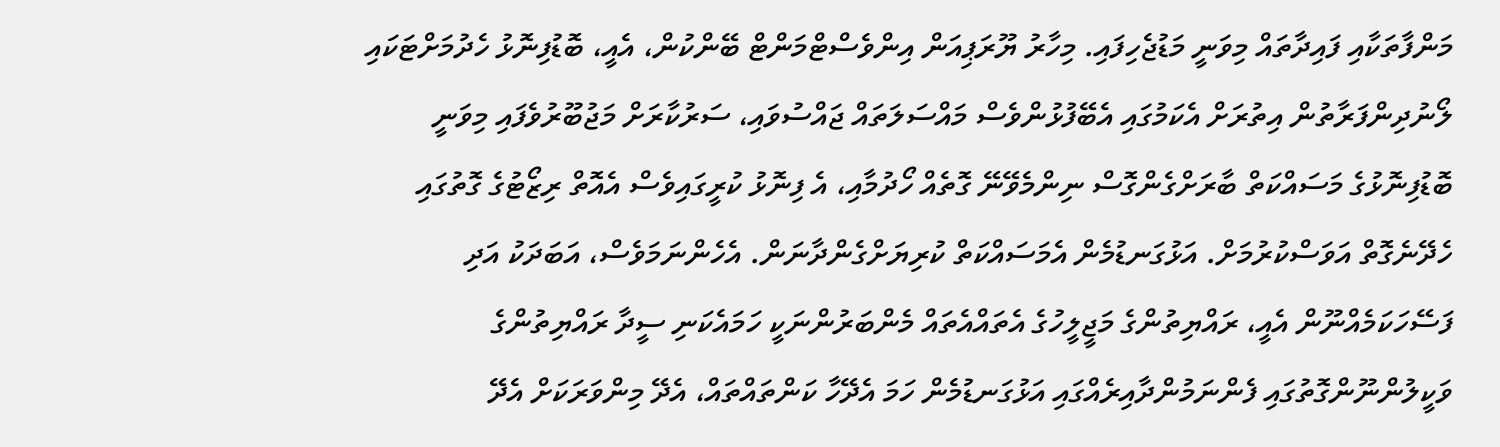މަންފާތަކާއި ފައިދާތައް މިވަނީ މަޑުޖެހިފައި. މިހާރު ޔޫރަޕިއަން އިންވެސްޓްމަންޓް ބޭންކުން، އެއީ، ބޮޑުފިނޮޅު ހެދުމަށްޓަކައި ލޯނުދިންފަރާތުން އިތުރަށް އެކަމުގައި އެބޭފުޅުންވެސް މައްސަލަތައް ޖައްސުވައި، ސަރުކާރަށް މަޖުބޫރުވެފައި މިވަނީ ބޮޑުފިނޮޅުގެ މަސައްކަތް ބާރަށްގެންގޮސް ނިންމެވޭނޭ ގޮތެއް ހޯދުމާއި، އެ ފިނޮޅު ކުރީގައިވެސް އެއޮތް ރިޒޯޓުގެ ގޮތުގައި ހެދޭނެގޮތް އަވަސްކުރުމަށް. އަޅުގަނޑުމެން އެމަސައްކަތް ކުރިޔަށްގެންދާނަން. އެހެންނަމަވެސް، އަބަދަކު އަދި ފަސޭހަކަމެއްނޫން އެއީ، ރައްޔިތުންގެ މަޖީލީހުގެ އެތައްއެތައް މެންބަރުންނަކީ ހަމައެކަނި ސީދާ ރައްޔިތުންގެ ވަކީލުންނޫންގޮތުގައި ފެންނަމުންދާއިރެއްގައި އަޅުގަނޑުމެން ހަމަ އެދޭހާ ކަންތައްތައް، އެދޭ މިންވަރަކަށް އެދޭ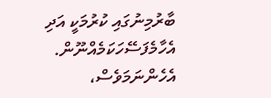ބާރުމިނުގައި ކުރުމަކީ އަދި އެހާމެފަސޭހަކަމެއްނޫން.
އެހެންނަމަވެސް،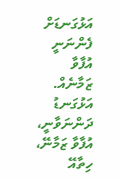އަޅުގަނޑަށް ފެންނަނީ އުފާވާ ޒަމާނެއް. އަޅުގަނޑު ދަންނަވާނީ، އުފާވާ ޒަމާނޭ، ހިތާއޭ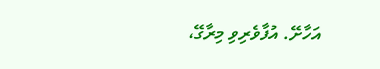އަހާށޭ. އުފާވެރިވި މިރާގޭ،